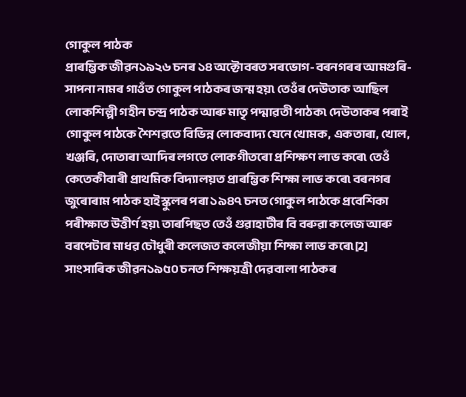গোকুল পাঠক
প্ৰাৰম্ভিক জীৱন১৯২৬ চনৰ ১৪ অক্টোবৰত সৰভোগ-বৰনগৰৰ আমগুৰি-সাপনা নামৰ গাওঁত গোকুল পাঠকৰ জন্ম হয়৷ তেওঁৰ দেউতাক আছিল লোকশিল্পী গহীন চন্দ্ৰ পাঠক আৰু মাতৃ পদ্মাৱতী পাঠক৷ দেউতাকৰ পৰাই গোকুল পাঠকে শৈশৱতে বিভিন্ন লোকবাদ্য যেনে খোমক, একতাৰা, খোল, খঞ্জৰি, দোতাৰা আদিৰ লগতে লোকগীতৰো প্ৰশিক্ষণ লাভ কৰে৷ তেওঁ কেতেকীবাৰী প্ৰাথমিক বিদ্যালয়ত প্ৰাৰম্ভিক শিক্ষা লাভ কৰে৷ বৰনগৰ জুৰোৰাম পাঠক হাইস্কুলৰ পৰা ১৯৪৭ চনত গোকুল পাঠকে প্ৰবেশিকা পৰীক্ষাত উত্তীৰ্ণ হয়৷ তাৰপিছত তেওঁ গুৱাহাটীৰ বি বৰুৱা কলেজ আৰু বৰপেটাৰ মাধৱ চৌধুৰী কলেজত কলেজীয়া শিক্ষা লাভ কৰে৷[2] সাংসাৰিক জীৱন১৯৫০ চনত শিক্ষয়ত্ৰী দেৱবালা পাঠকৰ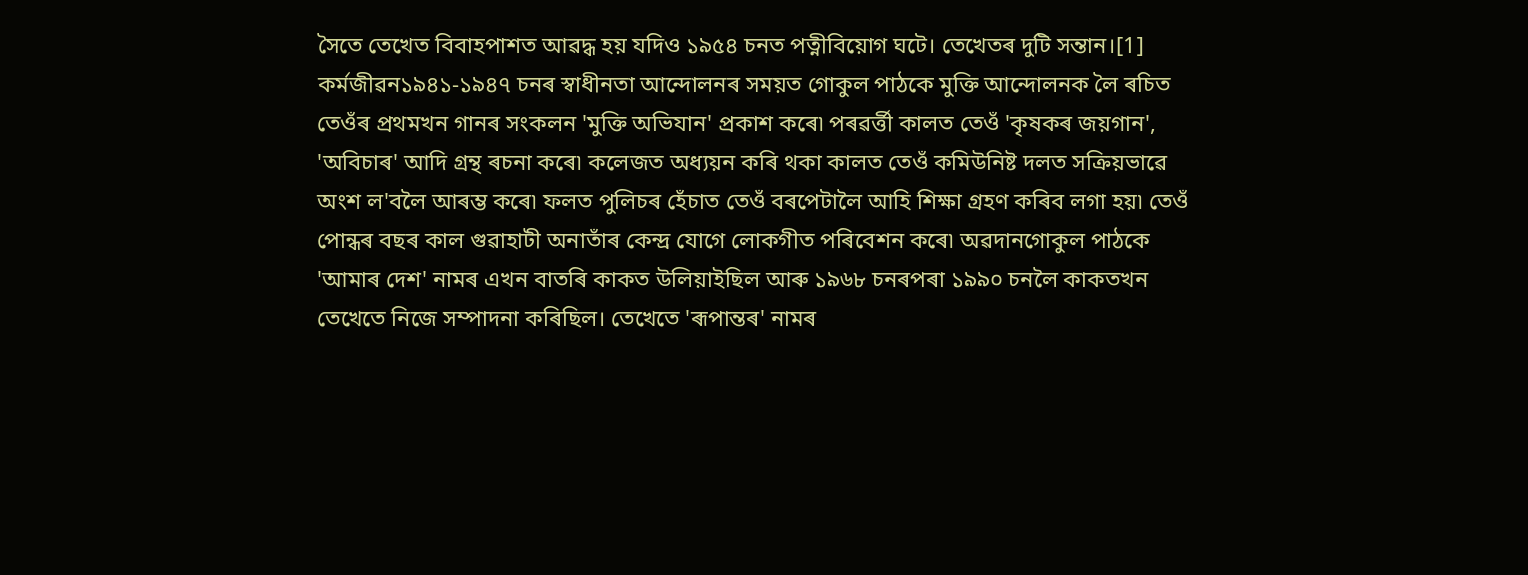সৈতে তেখেত বিবাহপাশত আৱদ্ধ হয় যদিও ১৯৫৪ চনত পত্নীবিয়োগ ঘটে। তেখেতৰ দুটি সন্তান।[1] কৰ্মজীৱন১৯৪১-১৯৪৭ চনৰ স্বাধীনতা আন্দোলনৰ সময়ত গোকুল পাঠকে মুক্তি আন্দোলনক লৈ ৰচিত তেওঁৰ প্ৰথমখন গানৰ সংকলন 'মুক্তি অভিযান' প্ৰকাশ কৰে৷ পৰৱৰ্ত্তী কালত তেওঁ 'কৃষকৰ জয়গান', 'অবিচাৰ' আদি গ্ৰন্থ ৰচনা কৰে৷ কলেজত অধ্যয়ন কৰি থকা কালত তেওঁ কমিউনিষ্ট দলত সক্ৰিয়ভাৱে অংশ ল'বলৈ আৰম্ভ কৰে৷ ফলত পুলিচৰ হেঁচাত তেওঁ বৰপেটালৈ আহি শিক্ষা গ্ৰহণ কৰিব লগা হয়৷ তেওঁ পোন্ধৰ বছৰ কাল গুৱাহাটী অনাতাঁৰ কেন্দ্ৰ যোগে লোকগীত পৰিবেশন কৰে৷ অৱদানগোকুল পাঠকে 'আমাৰ দেশ' নামৰ এখন বাতৰি কাকত উলিয়াইছিল আৰু ১৯৬৮ চনৰপৰা ১৯৯০ চনলৈ কাকতখন তেখেতে নিজে সম্পাদনা কৰিছিল। তেখেতে 'ৰূপান্তৰ' নামৰ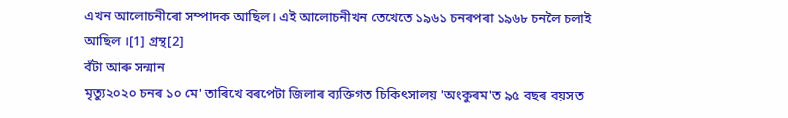এখন আলোচনীৰো সম্পাদক আছিল। এই আলোচনীখন তেখেতে ১৯৬১ চনৰপৰা ১৯৬৮ চনলৈ চলাই আছিল ।[1] গ্ৰন্থ[2]
বঁটা আৰু সন্মান
মৃত্যু২০২০ চনৰ ১০ মে' তাৰিখে বৰপেটা জিলাৰ ব্যক্তিগত চিকিৎসালয় 'অংকুৰম'ত ৯৫ বছৰ বয়সত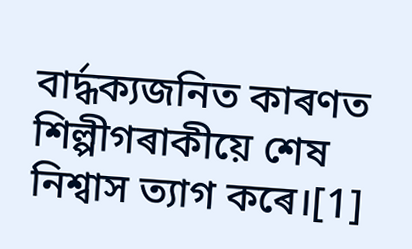বাৰ্দ্ধক্যজনিত কাৰণত শিল্পীগৰাকীয়ে শেষ নিশ্বাস ত্যাগ কৰে।[1]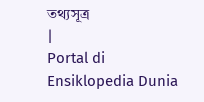তথ্যসূত্ৰ
|
Portal di Ensiklopedia Dunia